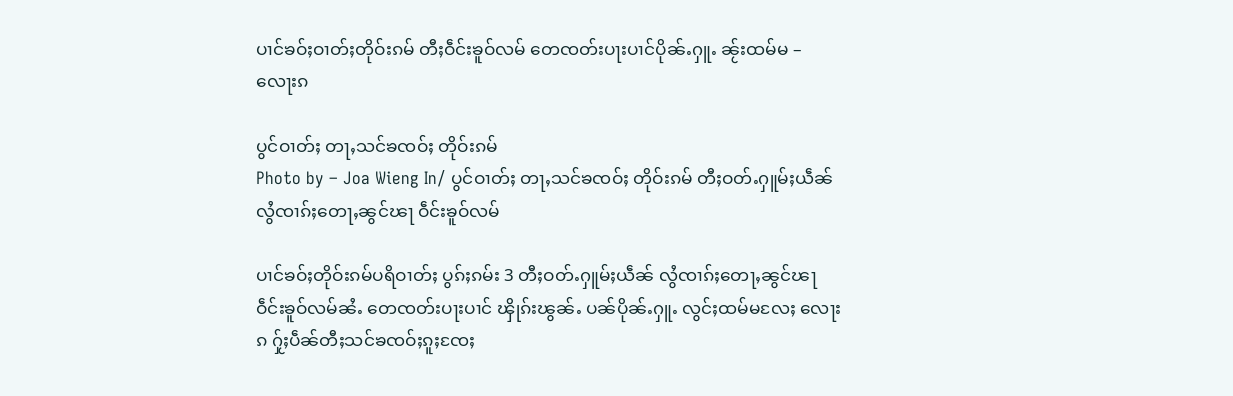ပၢင်ၶဝ်ႈဝၢတ်ႈတိုဝ်းၵမ် တီႈဝဵင်းၶူဝ်လမ် တေၸတ်းပႃးပၢင်ပိုၼ်ႉႁူႉ ၼႂ်းထမ်မ – လေႃးၵ

ပွင်ဝၢတ်ႈ တႃႇသင်ၶၸဝ်ႈ တိုဝ်းၵမ်
Photo by – Joa Wieng In/ ပွင်ဝၢတ်ႈ တႃႇသင်ၶၸဝ်ႈ တိုဝ်းၵမ် တီႈဝတ်ႉႁူမ်ႈယဵၼ် လွႆၸၢၵ်ႈတေႃႇၼွင်ၽႃ ဝဵင်းၶူဝ်လမ်

ပၢင်ၶဝ်ႈတိုဝ်းၵမ်ပရိဝၢတ်ႈ ပွၵ်ႈၵမ်း 3 တီႈဝတ်ႉႁူမ်ႈယဵၼ် လွႆၸၢၵ်ႈတေႃႇၼွင်ၽႃ ဝဵင်းၶူဝ်လမ်ၼႆႉ တေၸတ်းပႃးပၢင် ၾိုၵ်းၽွၼ်ႉ ပၼ်ပိုၼ်ႉႁူႉ လွင်ႈထမ်မလႄႈ လေႃးၵ ႁႂ်ႈပဵၼ်တီႈသင်ၶၸဝ်ႈၵူႈၸႄႈ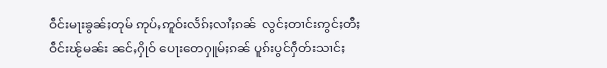ဝဵင်းမႃးၶွၼ်ႈတုမ် ဢုပ်ႇဢူဝ်းလႅၵ်ႈလၢႆႈၵၼ်  လွင်ႈတၢင်းဢွင်ႈတီႈဝဵင်းၽႂ်မၼ်း ၼင်ႇႁိုဝ် ပေႃးတေႁူမ်ႈၵၼ် ပူၵ်းပွင်ႁဵတ်းသၢင်ႈ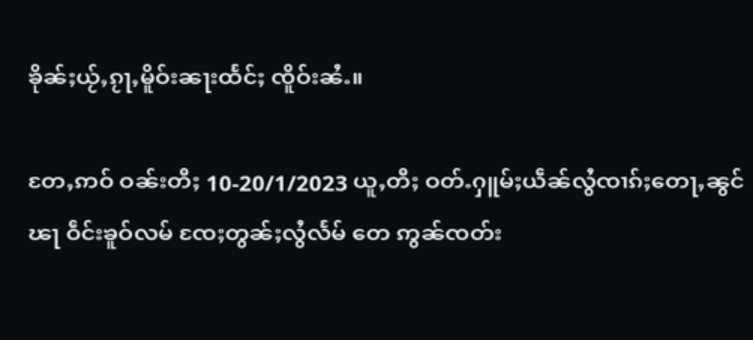ၶိုၼ်ႈယႂ်ႇၵႂႃႇမိူဝ်းၼႃးထႅင်ႈ ၸိူဝ်းၼႆႉ။

တႄႇဢဝ် ဝၼ်းတီႈ 10-20/1/2023 ယူႇတီႈ ဝတ်ႉႁူမ်ႈယဵၼ်လွႆၸၢၵ်ႈတေႃႇၼွင်ၽႃ ဝဵင်းၶူဝ်လမ် ၸႄႈတွၼ်ႈလွႆလႅမ် တေ ဢွၼ်ၸတ်း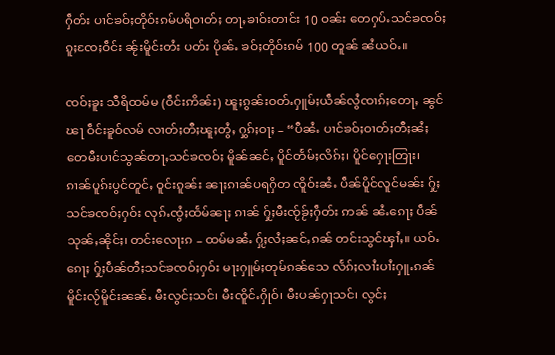ႁဵတ်း ပၢင်ၶဝ်ႈတိုဝ်းၵမ်ပရိဝၢတ်ႈ တႃႇၶၢဝ်းတၢင်း 10 ဝၼ်း တေႁပ်ႉသင်ၶၸဝ်ႈ ၵူႈၸႄႈဝဵင်း ၼႂ်းမိူင်းတႆး ပတ်း ပိုၼ်ႉ ၶဝ်ႈတိုဝ်းၵမ် 100 တူၼ် ၼႆယဝ်ႉ။

ၸဝ်ႈၶူး သီရိထမ်မ (ဝဵင်းဢိၼ်း) ၽူႈၵွၼ်းဝတ်ႉႁူမ်ႈယဵၼ်လွႆၸၢၵ်ႈတေႃႇ ၼွင်ၽႃ ဝဵင်းၶူဝ်လမ် လၢတ်ႈတီႈၽူႈတွႆႇ ႁွၵ်ႈဝႃႈ – “ပီၼႆႉ ပၢင်ၶဝ်ႈဝၢတ်ႈတီႈၼႆႈ တေမီးပၢင်သွၼ်တႃႇသင်ၶၸဝ်ႈ မိူၼ်ၼင်ႇ ပိူင်တႅမ်ႈလိၵ်ႈ၊ ပိူင်ႁေႃးတြႃး၊ ၵၢၼ်ပူၵ်းပွင်တူင်ႇ ဝူင်းၵူၼ်း ၼႃႈၵၢၼ်ပရႁိတ ၸိူဝ်းၼႆႉ ပဵၼ်ပိူင်လူင်မၼ်း ႁႂ်ႈသင်ၶၸဝ်ႈႁဝ်း လုၵ်ႉၸွႆႈထႅမ်ၼႃႈ ၵၢၼ် ႁႂ်ႈမီးၸႂ်ၶႂ်ႈႁဵတ်း ဢၼ် ၼႆႉၵေႃႈ ပဵၼ်သုၼ်ႇၼိုင်ႈ၊ တင်းလေႃးၵ – ထမ်မၼႆႉ ႁႂ်ႈလႆႈၼင်ႇၵၼ် တင်းသွင်ၾၢႆႇ။ ယဝ်ႉၵေႃႈ ႁႂ်ႈပဵၼ်တီႈသင်ၶၸဝ်ႈႁဝ်း မႃးႁူမ်ႈတုမ်ၵၼ်သေ လႅၵ်ႈလၢႆးပၢႆးႁူႉၵၼ် မိူင်းလႂ်မိူင်းၼၼ်ႉ မီးလွင်ႈသင်၊ မီးၸိူင်ႉႁိုဝ်၊ မီးပၼ်ႁႃသင်၊ လွင်ႈ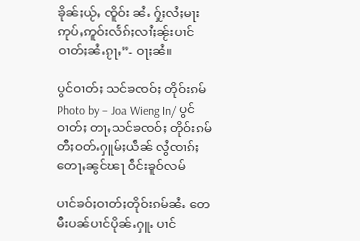ၶိုၼ်ႈယႂ်ႇ ၸိူဝ်း ၼႆႉ ႁႂ်ႈလႆႈမႃးဢုပ်ႇဢူဝ်းလႅၵ်ႈလၢႆႈၼႂ်းပၢင်ဝၢတ်ႈၼႆႉၵႂႃႇ”- ဝႃႈၼႆ။

ပွင်ဝၢတ်ႈ သင်ၶၸဝ်ႈ တိုဝ်းၵမ်
Photo by – Joa Wieng In/ ပွင်ဝၢတ်ႈ တႃႇသင်ၶၸဝ်ႈ တိုဝ်းၵမ် တီႈဝတ်ႉႁူမ်ႈယဵၼ် လွႆၸၢၵ်ႈတေႃႇၼွင်ၽႃ ဝဵင်းၶူဝ်လမ်

ပၢင်ၶဝ်ႈဝၢတ်ႈတိုဝ်းၵမ်ၼႆႉ တေမီးပၼ်ပၢင်ပိုၼ်ႉႁူႉ ပၢင်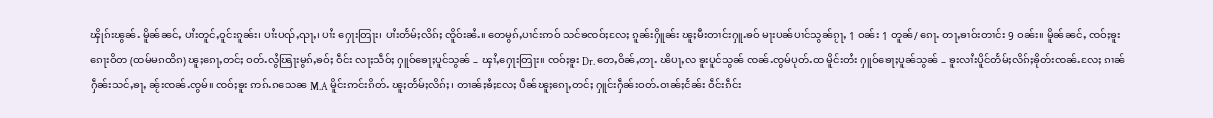ၾိုၵ်းၽွၼ်ႉ မိူၼ်ၼင်ႇ ပၢႆးတူင်ႇဝူင်းၵူၼ်း၊ ပၢႆးပၺ်ႇၺႃႇ၊ ပၢႆး ႁေႃးတြႃး၊ ပၢႆးတႅမ်ႈလိၵ်ႈ ၸိူဝ်းၼႆႉ။ တေမွၵ်ႇပၢင်းဢဝ် သင်ၶၸဝ်ႈလႄႈ ၵူၼ်းႁိူၼ်း ၽူႈမီးတၢင်းႁူႉၶဝ် မႃးပၼ်ပၢင်သွၼ်ၵႂႃႇ 1 ဝၼ်း 1 တူၼ်/ ၵေႃႉ တႃႇၶၢဝ်းတၢင်း 9 ဝၼ်း။ မိူၼ်ၼင်ႇ ၸဝ်ႈၶူးၵေႃးဝိတ (ထမ်မၵထိၵ) ၽူႈၵေႃႇတင်ႈ ဝတ်ႉလွႆၽြႃးမွၵ်ႇၶဝ်ႈ ဝဵင်း လႃႈသဵဝ်ႈ ႁူဝ်ၶေႃႈပူင်သွၼ် – ၾၢႆႇႁေႃးတြႃး။ ၸဝ်ႈၶူး Dr. တေႇဝိၼ်ႇတႃႉ ၽိပႃႇလ ၶူးပူင်သွၼ် ၸၼ်ႉၸွမ်ပုတ်ႉထ မိူင်းတႆး ႁူဝ်ၶေႃႈပူၼ်သွၼ် – ၶူးလၢႆးပိူင်တႅမ်ႈလိၵ်ႈၶိုတ်းၸၼ်ႉလႄႈ ၵၢၼ်ႁဵၼ်းသင်ႇၶႃႇ ၼႂ်းၸၼ်ႉၸွမ်။ ၸဝ်ႈၶူး ဢၵ်ႉၵသေၼ M.A မိူင်းဢင်းၵိတ်ႉ ၽူႈတႅမ်ႈလိၵ်ႈ၊ တၢၼ်ႈၶႆႈလႄႈ ပဵၼ်ၽူႈၵေႃႇတင်ႈ ႁူင်းႁဵၼ်းဝတ်ႉဝၢၼ်ႈငႅၼ်း ဝဵင်းၵဵင်း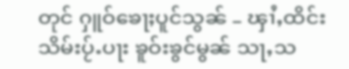တုင် ႁူဝ်ၶေႃႈပူင်သွၼ် – ၾၢႆႇထိင်းသိမ်းပႂ်ႉပႃး ၶူဝ်းၶွင်မွၼ် သႃႇသ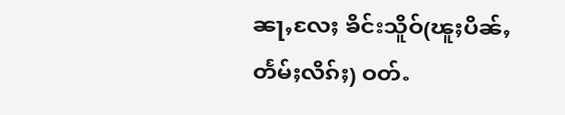ၼႃႇလႄႈ ၶိင်းသိူဝ်(ၽူႈပိၼ်ႇတႅမ်ႈလိၵ်ႈ) ဝတ်ႉ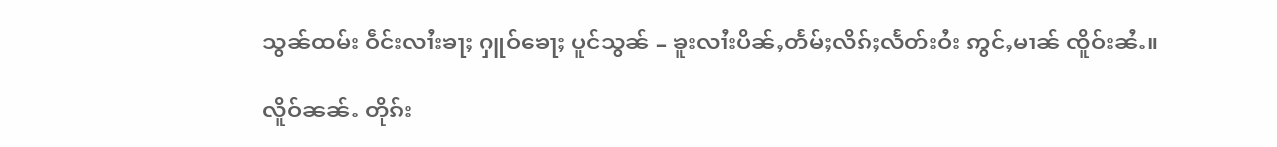သွၼ်ထမ်း ဝဵင်းလၢႆးၶႃႈ ႁူဝ်ၶေႃႈ ပူင်သွၼ် – ၶူးလၢႆးပိၼ်ႇတႅမ်ႈလိၵ်ႈလႅတ်းဝႆး ဢွင်ႇမၢၼ် ၸိူဝ်းၼႆႉ။

လိူဝ်ၼၼ်ႉ တိုၵ်း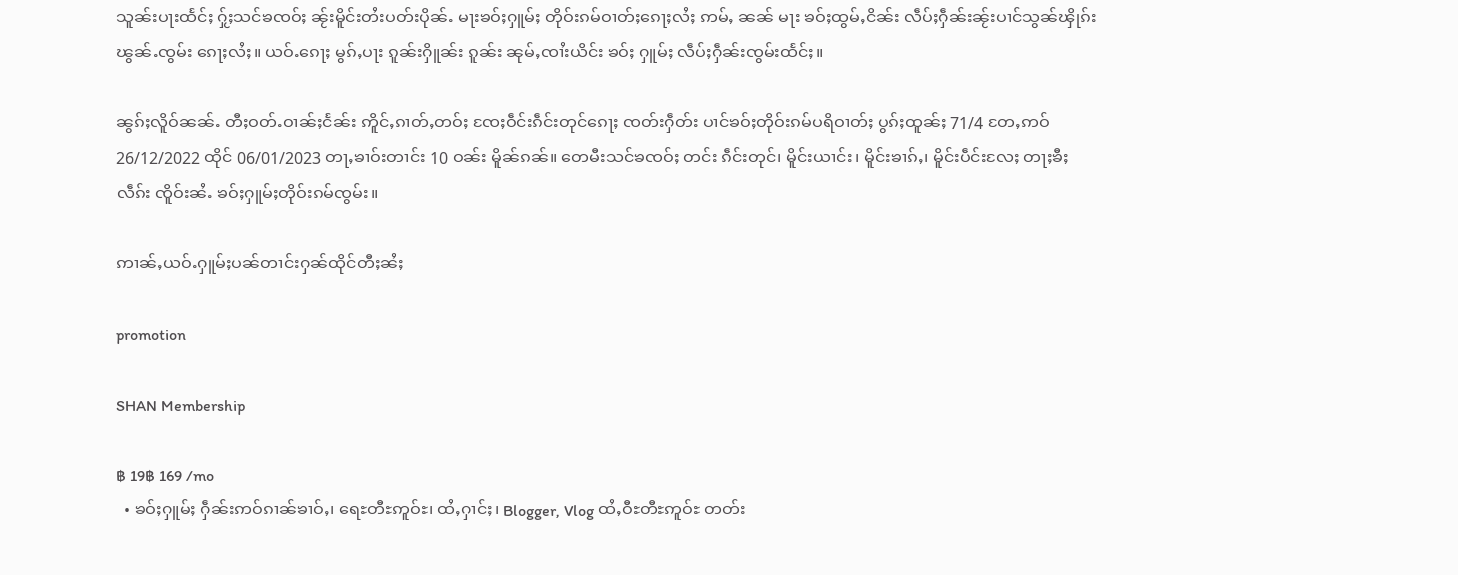သူၼ်းပႃးထႅင်ႈ ႁႂ်ႈသင်ၶၸဝ်ႈ ၼႂ်းမိူင်းတႆးပတ်းပိုၼ်ႉ မႃးၶဝ်ႈႁူမ်ႈ တိုဝ်းၵမ်ဝၢတ်ႈၵေႃႈလႆႈ ဢမ်ႇ ၼၼ် မႃး ၶဝ်ႈထွမ်ႇငိၼ်း လဵပ်ႈႁဵၼ်းၼႂ်းပၢင်သွၼ်ၾိုၵ်းၽွၼ်ႉၸွမ်း ၵေႃႈလႆႈ။ ယဝ်ႉၵေႃႈ မွၵ်ႇပႃး ၵူၼ်းႁိူၼ်း ၵူၼ်း ၼုမ်ႇၸၢႆးယိင်း ၶဝ်ႈ ႁူမ်ႈ လဵပ်ႈႁဵၼ်းၸွမ်းထႅင်ႈ။

ၼွၵ်ႈလိူဝ်ၼၼ်ႉ တီႈဝတ်ႉဝၢၼ်ႈငႅၼ်း ဢိူင်ႇၵၢတ်ႇတဝ်ႈ ၸႄႈဝဵင်းၵဵင်းတုင်ၵေႃႈ ၸတ်းႁဵတ်း ပၢင်ၶဝ်ႈတိုဝ်းၵမ်ပရိဝၢတ်ႈ ပွၵ်ႈထူၼ်ႈ 71/4 တႄႇဢဝ် 26/12/2022 ထိုင် 06/01/2023 တႃႇၶၢဝ်းတၢင်း 10 ဝၼ်း မိူၼ်ၵၼ်။ တေမီးသင်ၶၸဝ်ႈ တင်း ၵဵင်းတုင်၊ မိူင်းယၢင်း၊ မိူင်းၶၢၵ်ႇ၊ မိူင်းပဵင်းလႄႈ တႃႈၶီႈလဵၵ်း ၸိူဝ်းၼႆႉ ၶဝ်ႈႁူမ်ႈတိုဝ်းၵမ်ၸွမ်း။

ဢၢၼ်ႇယဝ်ႉႁူမ်ႈပၼ်တၢင်းႁၼ်ထိုင်တီႈၼႆႈ

promotion

SHAN Membership

฿ 19฿ 169 /mo
  • ၶဝ်ႈႁူမ်ႈ ႁဵၼ်းဢဝ်ၵၢၼ်ၶၢဝ်ႇ၊ ရေႊတီႊဢူဝ်ႊ၊ ထႆႇႁၢင်ႈ၊ Blogger, Vlog ထႆႇဝီႊတီႊဢူဝ်ႊ တတ်း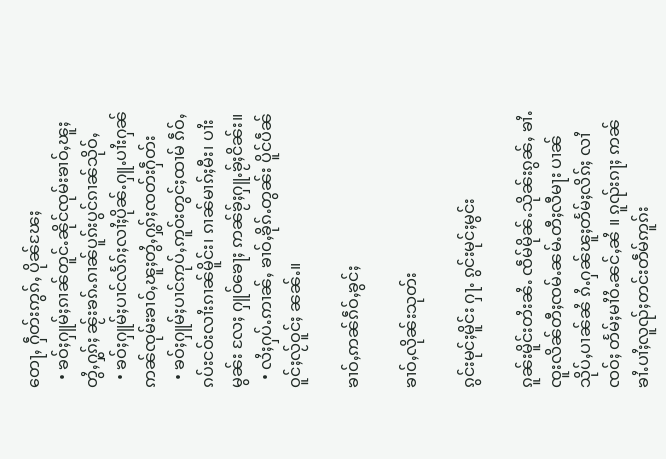တေႃႇ ႁဵတ်းဢွၵ်ႇ ပိုၼ်ၽႄႈ
  • ၶဝ်ႈႁူမ်ႈၵၢၼ်တူင်ႉၼိုင်ၸုမ်းၶၢဝ်ႇၽူႈတွႆႇႁွၵ်ႈ ၼႂ်းၶၵ်ႉၵၢၼ်ပူၵ်းပွင်ၵၢၼ်သိုဝ်ႇ
  • ၶဝ်ႈႁူမ်ႈပၢင်လႅၵ်ႈလၢႆႈပိုၼ်ႉႁူႉပၢႆးႁၼ် ဢၼ်ၸုမ်းၶၢဝ်ႇၽူႈတွႆႇႁွၵ်ႈၸတ်းႁဵတ်း
  • ၶဝ်ႈႁူမ်ႈပၢင်ဢုပ်ႇဢူဝ်းတွင်ႈထၢမ် ၵဵဝ်ႇၵပ်းငဝ်းလၢႆးၵၢၼ်မိူင်း၊ ၵၢၼ်မၢၵ်ႈမီး၊ ပၢႆးမွၼ်း လႄႈ ႁူဝ်ၶေႃႈ ဢၼ်ၶႂ်ႈႁူႉၶႂ်ႈငိၼ်း။
  • လႆႈႁပ်ႉဢၢၼ်ႇ ၶၢဝ်ႇၶိုၵ်ႉတွၼ်း ပိူင်ပဵၼ်ဝူင်ႈလႂ်ဝူင်ႈ ၼၼ်ႉ။

ၶၢဝ်ႇဢၼ်ၵဵဝ်ႇၶွင်ႈ

ၶၢဝ်ႇလိုၼ်းသုတ်း

ၵွင်းမုင်ႈမိူင်း ႁႃႉ ၵွင်းမုင်ႈမွင်း

ၵူၼ်းမိူင်းတႆးၼႆႉ ၸဵမ်မိုၼ်ႉသိုၼ်းၵွၼ်ႇ ၶၢႆႉၸူးလိၼ်တီႈၸမ်ႉၼမ်ႉတီႈလီမႃး ပၢၼ်သိုပ်ႇပၢၼ်ၼႆ ၵႆႉႁၼ်ၽူႈတႅမ်ႈလိၵ်ႈ လၢႆၸဝ်ႈ တႅမ်ႈမၢႆဝႆႉၼင်ႇၼႆ ။ ၵူၺ်းၵႃႈ ဢၼ်ၶၢႆႉပၢႆႈလူၺ်ႈတင်းတဵမ်ဢူၵ်း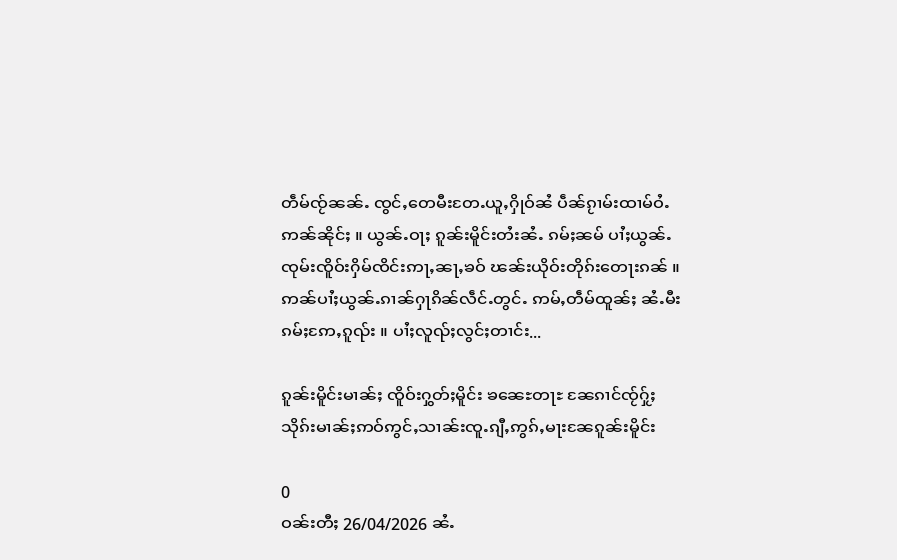တဵမ်ၸႂ်ၼၼ်ႉ ၸွင်ႇတေမီးတႄႉယူႇႁိုဝ်ၼႆ ပဵၼ်ၵႂၢမ်းထၢမ်ဝႆႉဢၼ်ၼိုင်ႈ ။ ယွၼ်ႉဝႃႈ ၵူၼ်းမိူင်းတႆးၼႆႉ ၵမ်ႈၼမ် ပၢႆႈယွၼ်ႉ ၸုမ်းၸိူဝ်းႁိမ်ၸိင်းဢႃႇၼႃႇၶဝ် ၽၼ်းယိုဝ်းတိုၵ်းတေႃးၵၼ် ။ ဢၼ်ပၢႆႈယွၼ်ႉၵၢၼ်ႁႃၵိၼ်လဵင်ႉတွင်ႉ ဢမ်ႇတဵမ်ထူၼ်ႈ ၼႆႉမီးၵမ်ႈဢႄႇၵူၺ်း ။ ပၢႆႈလူၺ်ႈလွင်ႈတၢင်း...

ၵူၼ်းမိူင်းမၢၼ်ႈ ၸိူဝ်းႁွတ်ႈမိူင်း ၶၼေႊတႃႊ ၼႄၵၢင်ၸႂ်ႁႂ်ႈသိုၵ်းမၢၼ်ႈဢဝ်ဢွင်ႇသၢၼ်းၸူႉၵျီႇဢွၵ်ႇမႃးၼႄၵူၼ်းမိူင်း

0
ဝၼ်းတီႈ 26/04/2026 ၼႆႉ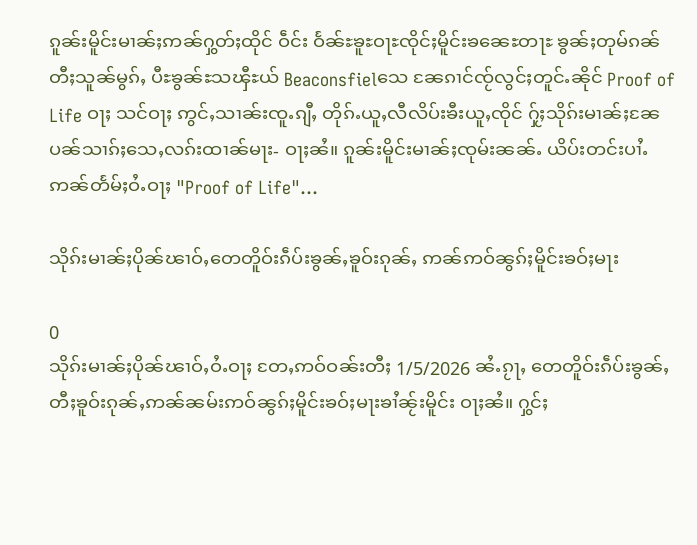ၵူၼ်းမိူင်းမၢၼ်ႈဢၼ်ႁွတ်ႈထိုင် ဝဵင်း ဝႅၼ်ႊၶူႊဝႃႊၸိုင်ႈမိူင်းၶၼေႊတႃႊ ၶွၼ်ႈတုမ်ၵၼ်တီႈသူၼ်မွၵ်ႇ ပီႊၶွၼ်ႊသၾီႊယ် Beaconsfielသေ ၼႄၵၢင်ၸႂ်လွင်ႈတူင်ႉၼိုင် Proof of Life ဝႃႈ သင်ဝႃႈ ဢွင်ႇသၢၼ်းၸူႉၵျီႇ တိုၵ်ႉယူႇလီလိပ်းၶီးယူႇၸိုင် ႁႂ်ႈသိုၵ်းမၢၼ်ႈၼႄပၼ်သၢၵ်ႈသေႇလၵ်းထၢၼ်မႃး- ဝႃႈၼႆ။ ၵူၼ်းမိူင်းမၢၼ်ႈၸုမ်းၼၼ်ႉ ယိပ်းတင်းပၢႆႉဢၼ်တႅမ်ႈဝႆႉဝႃႈ "Proof of Life"...

သိုၵ်းမၢၼ်ႈပိုၼ်ၽၢဝ်ႇတေတိူဝ်းၵဵပ်းၶွၼ်ႇၶူဝ်းၵုၼ်ႇ ဢၼ်ဢဝ်ၼွၵ်ႈမိူင်းၶဝ်ႈမႃး

0
သိုၵ်းမၢၼ်ႈပိုၼ်ၽၢဝ်ႇဝႆႉဝႃႈ တႄႇဢဝ်ဝၼ်းတီႈ 1/5/2026 ၼႆႉၵႂႃႇ တေတိူဝ်းၵဵပ်းၶွၼ်ႇ တီႈၶူဝ်းၵုၼ်ႇဢၼ်ၼမ်းဢဝ်ၼွၵ်ႈမိူင်းၶဝ်ႈမႃးၶၢႆၼႂ်းမိူင်း ဝႃႈၼႆ။ ႁွင်ႈ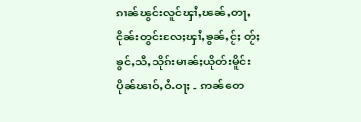ၵၢၼ်ၽွင်းလူင်ၾၢႆႇၽၼ်ႇတႃႇငိုၼ်းတွင်းလႄႈၾၢႆႇၶွၼ်ႇငႂ်ႈ တႂ်ႈၶွင်ႇသီႇသိုၵ်းမၢၼ်ႈယိုတ်းမိူင်း ပိုၼ်ၽၢဝ်ႇဝႆႉဝႃႈ - ဢၼ်တေ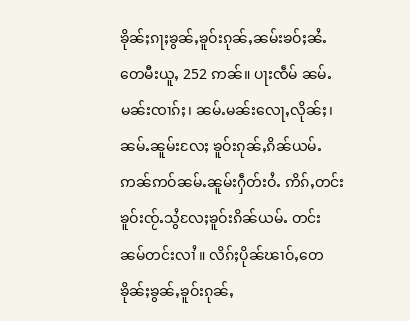ၶိုၼ်ႈၵႃႈၶွၼ်ႇၶူဝ်းၵုၼ်ႇၼမ်းၶဝ်ႈၼႆႉ တေမီးယူႇ 252 ဢၼ်။ ပႃးၸဵမ် ၼမ်ႉမၼ်းၸၢၵ်ႈ၊ ၼမ်ႉမၼ်းလေႃႇလိုၼ်ႈ၊ ၼမ်ႉၼူမ်းလႄႈ ၶူဝ်းၵုၼ်ႇၵိၼ်ယမ်ႉဢၼ်ဢဝ်ၼမ်ႉၼူမ်းႁဵတ်းဝႆႉ ဢိၵ်ႇတင်းၶူဝ်းၸႂ်ႉသွႆလႄႈၶူဝ်းၵိၼ်ယမ်ႉ တင်းၼမ်တင်းလၢႆ ။ လိၵ်ႈပိုၼ်ၽၢဝ်ႇတေၶိုၼ်ႈၶွၼ်ႇၶူဝ်းၵုၼ်ႇ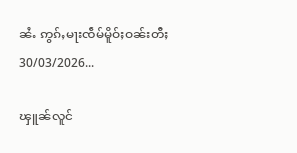ၼႆႉ ဢွၵ်ႇမႃးၸဵမ်မိူဝ်ႈဝၼ်းတီႈ 30/03/2026...

ၾူၼ်လူင်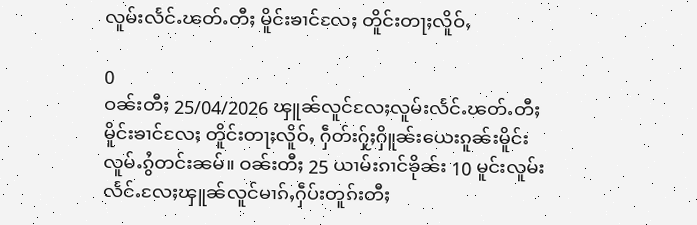လူမ်းလႅင်ႉၽတ်ႉတီႈ မိူင်းၶၢင်လႄႈ တိူင်းတႃႈလိူဝ်ႇ

0
ဝၼ်းတီႈ 25/04/2026 ၾူၼ်လူင်လႄႈလူမ်းလႅင်ႉၽတ်ႉတီႈမိူင်းၶၢင်လႄႈ တိူင်းတႃႈလိူဝ်ႇ ႁဵတ်းႁႂ်ႈႁိူၼ်းယေးၵူၼ်းမိူင်းလူမ်ႉၵွႆတင်းၼမ်။ ဝၼ်းတီႈ 25 ယၢမ်းၵၢင်ၶိုၼ်း 10 မူင်းလူမ်းလႅင်ႉလႄႈၾူၼ်လူင်မၢၵ်ႇႁဵပ်းတူၵ်းတီႈ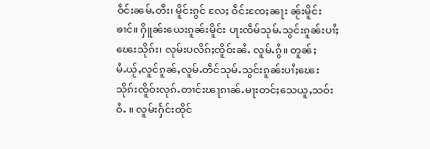ဝဵင်းၼမ်ႉတီး၊ မိူင်းၵွင် လႄႈ ဝဵင်းၸႄႈၼႃး ၼႂ်းမိူင်းၶၢင်။ ႁိူၼ်းယေးၵူၼ်းမိူင်း ပႃးၸဵမ်သုမ်ႉသွင်းၵူၼ်းပၢႆႈၽေးသိုၵ်း၊ လုမ်းပလိၵ်ႈၸိူဝ်းၼႆႉ လူမ်ႉၵွႆ။ တူၼ်ႈမႆႉယႂ်ႇလူင်ၵူၼ်ႇလူမ်ႉတဵင်သုမ်ႉသွင်းၵူၼ်းပၢႆႈၽေးသိုၵ်းၸိူဝ်းလုၵ်ႉတၢင်းၽႃၵၢၼ်ႉမႃးတင်ႈသေယူႇသဝ်းဝႆႉ ။ လူမ်းႁႅင်းထိုင်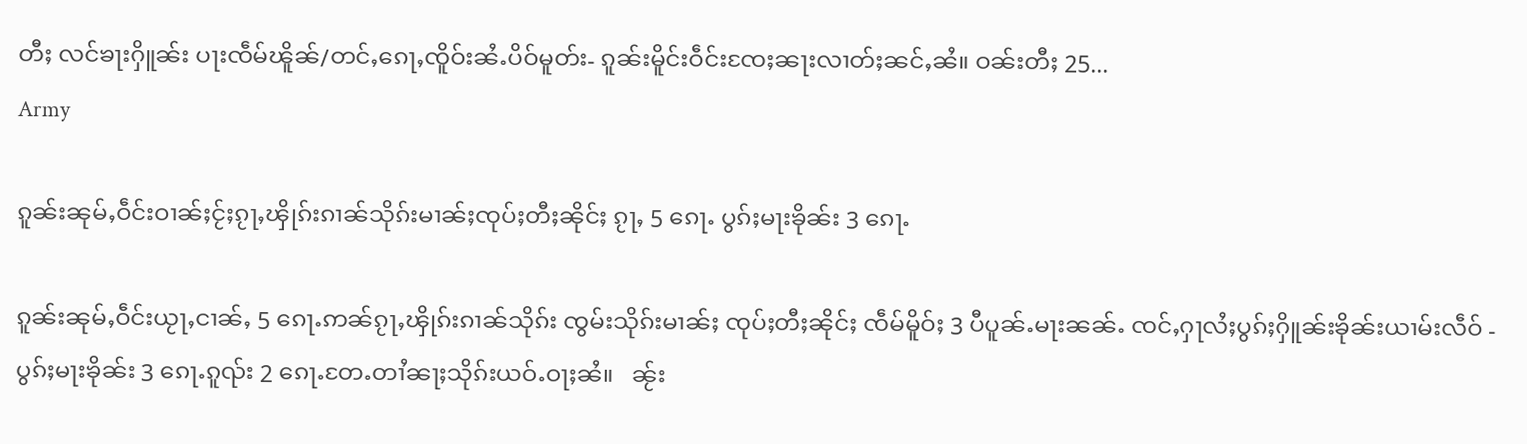တီႈ လင်ၶႃးႁိူၼ်း ပႃးၸဵမ်ၽိူၼ်/တင်ႇၵေႃႇၸိူဝ်းၼႆႉပိဝ်မူတ်း- ၵူၼ်းမိူင်းဝဵင်းၸႄႈၼႃးလၢတ်ႈၼင်ႇၼႆ။ ဝၼ်းတီႈ 25...
Army

ၵူၼ်းၼုမ်ႇဝဵင်းဝၢၼ်ႈငႂ်ႈၵႂႃႇၾိုၵ်းၵၢၼ်သိုၵ်းမၢၼ်ႈၸုပ်ႈတီႈၼိုင်ႈ ၵႂႃႇ 5 ၵေႃႉ ပွၵ်ႈမႃးၶိုၼ်း 3 ၵေႃႉ

ၵူၼ်းၼုမ်ႇဝဵင်းယႂႃႇငၢၼ်ႇ 5 ၵေႃႉဢၼ်ၵႂႃႇၾိုၵ်းၵၢၼ်သိုၵ်း ၸွမ်းသိုၵ်းမၢၼ်ႈ ၸုပ်ႈတီႈၼိုင်ႈ ၸဵမ်မိူဝ်ႈ 3 ပီပူၼ်ႉမႃးၼၼ်ႉ ၸင်ႇႁႃလႆႈပွၵ်ႈႁိူၼ်းၶိုၼ်းယၢမ်းလဵဝ် - ပွၵ်ႈမႃးၶိုၼ်း 3 ၵေႃႉၵူၺ်း 2 ၵေႃႉတႄႉတၢႆၼႃႈသိုၵ်းယဝ်ႉဝႃႈၼႆ။   ၼႂ်း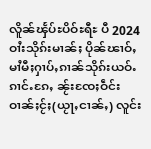လိူၼ်ၾႅပ်ႊပိဝ်ႊရီႊ ပီ 2024 ဝၢႆးသိုၵ်းမၢၼ်ႈ ပိုၼ်ၽၢဝ်ႇ မၢႆမီႈႁၢပ်ႇၵၢၼ်သိုၵ်းယဝ်ႉ ၵၢင်ႉၵႄႇ ၼႂ်းၸႄႈဝဵင်းဝၢၼ်ႈငႂ်ႈ(ယႂႃႇငၢၼ်ႇ) လူင်း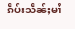ၵဵပ်းသဵၼ်ႈမၢႆ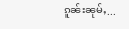ၵူၼ်းၼုမ်ႇ...